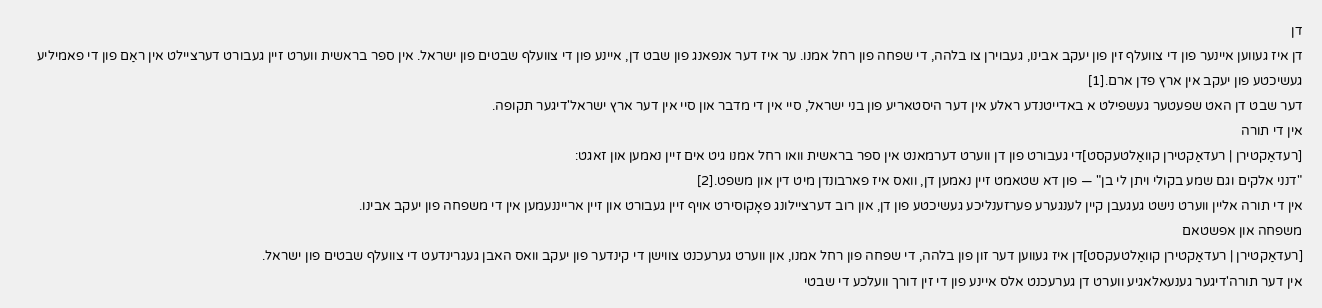דן
דן איז געווען איינער פון די צוועלף זין פון יעקב אבינו, געבוירן צו בלהה, די שפחה פון רחל אמנו. ער איז דער אנפאנג פון שבט דן, איינע פון די צוועלף שבטים פון ישראל. אין ספר בראשית ווערט זיין געבורט דערציילט אין ראַם פון די פאמיליע געשיכטע פון יעקב אין ארץ פדן ארם.[1]
דער שבט דן האט שפעטער געשפילט א באדייטנדע ראלע אין דער היסטאריע פון בני ישראל, סיי אין די מדבר און סיי אין דער ארץ ישראל'דיגער תקופה.
אין די תורה
[רעדאַקטירן | רעדאַקטירן קוואַלטעקסט]די געבורט פון דן ווערט דערמאנט אין ספר בראשית וואו רחל אמנו גיט אים זיין נאמען און זאגט:
"דנני אלקים וגם שמע בקולי ויתן לי בן" — פון דא שטאמט זיין נאמען דן, וואס איז פארבונדן מיט דין און משפט.[2]
אין די תורה אליין ווערט נישט געגעבן קיין לענגערע פערזענליכע געשיכטע פון דן, און רוב דערציילונג פאָקוסירט אויף זיין געבורט און זיין ארייננעמען אין די משפחה פון יעקב אבינו.
משפחה און אפשטאם
[רעדאַקטירן | רעדאַקטירן קוואַלטעקסט]דן איז געווען דער זון פון בלהה, די שפחה פון רחל אמנו, און ווערט גערעכנט צווישן די קינדער פון יעקב וואס האבן געגרינדעט די צוועלף שבטים פון ישראל.
אין דער תורה'דיגער גענעאלאגיע ווערט דן גערעכנט אלס איינע פון די זין דורך וועלכע די שבטי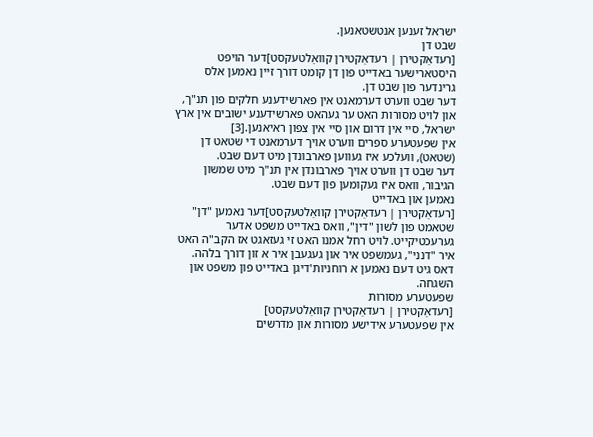ישראל זענען אנטשטאנען.
שבט דן
[רעדאַקטירן | רעדאַקטירן קוואַלטעקסט]דער הויפט היסטארישער באדייט פון דן קומט דורך זיין נאמען אלס גרינדער פון שבט דן.
דער שבט ווערט דערמאנט אין פארשידענע חלקים פון תנ"ך, און לויט מסורות האט ער געהאט פארשידענע ישובים אין ארץ ישראל, סיי אין דרום און סיי אין צפון ראיאנען.[3]
אין שפעטערע ספרים ווערט אויך דערמאנט די שטאט דן (שטאט), וועלכע איז געווען פארבונדן מיט דעם שבט.
דער שבט דן ווערט אויך פארבונדן אין תנ"ך מיט שמשון הגיבור, וואס איז געקומען פון דעם שבט.
נאמען און באדייט
[רעדאַקטירן | רעדאַקטירן קוואַלטעקסט]דער נאמען "דן" שטאמט פון לשון "דין", וואס באדייט משפט אדער גערעכטיקייט. לויט רחל אמנו האט זי געזאגט אז הקב"ה האט איר "דנני", געמשפט איר און געגעבן איר א זון דורך בלהה.
דאס גיט דעם נאמען א רוחניות'דיגן באדייט פון משפט און השגחה.
שפעטערע מסורות
[רעדאַקטירן | רעדאַקטירן קוואַלטעקסט]
אין שפעטערע אידישע מסורות און מדרשים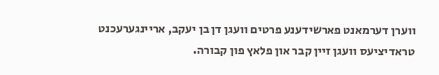ווערן דערמאנט פארשידענע פרטים וועגן דן בן יעקב, אריינגערעכנט טראדיציעס וועגן זיין קבר און פלאץ פון קבורה.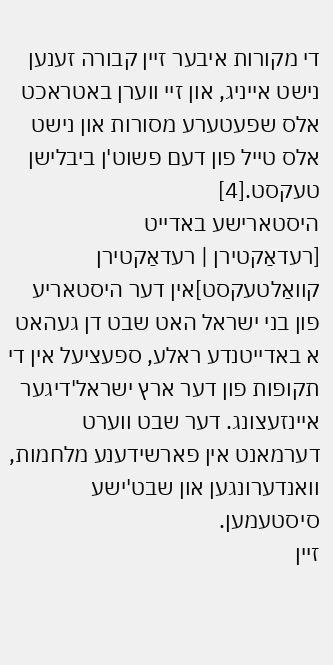די מקורות איבער זיין קבורה זענען נישט אייניג, און זיי ווערן באטראכט אלס שפעטערע מסורות און נישט אלס טייל פון דעם פשוט'ן ביבלישן טעקסט.[4]
היסטארישע באדייט
[רעדאַקטירן | רעדאַקטירן קוואַלטעקסט]אין דער היסטאריע פון בני ישראל האט שבט דן געהאט א באדייטנדע ראלע, ספעציעל אין די תקופות פון דער ארץ ישראל'דיגער איינזעצונג. דער שבט ווערט דערמאנט אין פארשידענע מלחמות, וואנדערונגען און שבט'ישע סיסטעמען.
זיין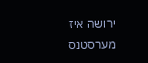ירושה איז מערסטנס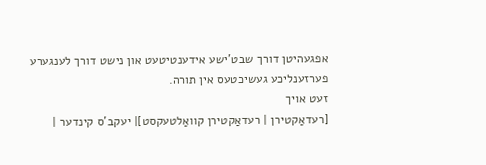אפגעהיטן דורך שבט'ישע אידענטיטעט און נישט דורך לענגערע פערזענליכע געשיכטעס אין תורה.
זעט אויך
[רעדאַקטירן | רעדאַקטירן קוואַלטעקסט]| יעקב'ס קינדער |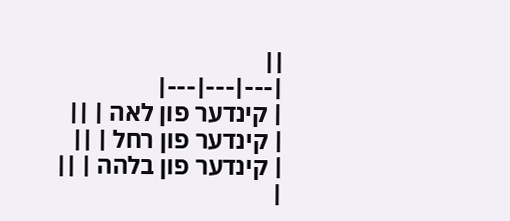||
|---|---|---|
| קינדער פון לאה | ||
| קינדער פון רחל | ||
| קינדער פון בלהה | ||
|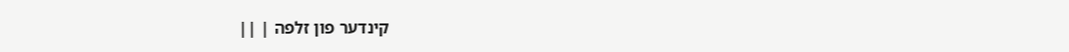קינדער פון זלפה | ||